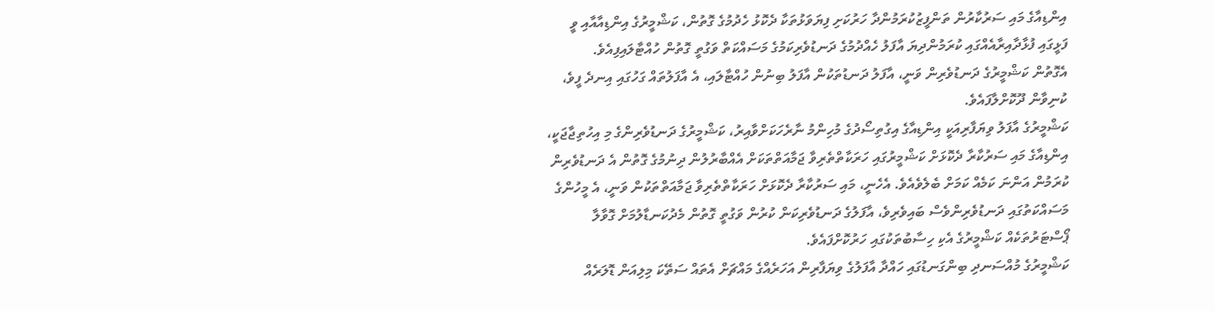އިންޑިއާގެ މައި ސަރުކާރުން ތަންފީޒުކުރަމުންދާ ހަރުކަށި ފިޔަވަޅުތަކާ ދެކޮޅު ހެދުމުގެ ގޮތުން، ކަޝްމީރުގެ އިންޑިއާއާއި ވީ ފަޅީގައި ފުޅާދާއިރާއެއްގައި ކުރަމުންދިޔަ އާފަލު ހެއްދުމުގެ ދަނޑުވެރިކަމުގެ މަސައްކަތް ވަގުތީ ގޮތުން ހުއްޓާލައިފިއެވެ.
އެގޮތުން ކަޝްމީރުގެ ދަނޑުވެރިން ވަނީ، އާފަލު ދަނޑުތަކުން އާފަލު ބިނުން ހުއްޓާލައި، އެ އާފަލުތައް ގަހުގައި އިނދެ ފީވެ، ކުނިވާން ދޫކޮށްލާފައެވެ.
ކަޝްމީރުގެ އާފަލު ވިޔަފާރިއަކީ އިންޑިއާގެ އިގުތިސޯދުގެ މުހިންމު ނާރެހަކަށްވާއިރު، ކަޝްމީރުގެ ދަނޑުވެރިންގެ މި އިހުތިޖާޖަކީ، އިންޑިއާގެ މައި ސަރުކާރާ ދެކޮޅަށް ކަޝްމީރުގައި ހަރަކާތްތެރިވާ ޖަމާއަތްތަކަށް އެއްބާރުލުން ދިނުމުގެ ގޮތުން އެ ދަނޑުވެރިން ކުރަމުން އަންނަ ކަމެއް ކަމަށް ބެލެވެއެވެ. އެހެނީ، މައި ސަރުކާރާ ދެކޮޅަށް ހަރަކާތްތެރިވާ ޖަމާއަތްތަކުން ވަނީ، އެ މީހުންގެ މަސައްކަތުގައި ދަނޑުވެރިންވެސް ބައިވެރިވެ، އާފަލުގެ ދަނޑުވެރިކަން ކުރުން ވަގުތީ ގޮތުން މެދުކަނޑާލުމަށް ގޮވާލާ ޕޯސްޓަރުތަކެއް ކަޝްމީރުގެ އެކި ހިސާބުތަކުގައި ހަރުކޮށްފައެވެ.
ކަޝްމީރުގެ މުއްސަނދި ބިންގަނޑުގައި ހައްދާ އާފަލުގެ ވިޔަފާރިން އަހަރެއްގެ މައްޗަށް އެތައް ސަތޭކަ މިލިއަން ޑޮލަރެއް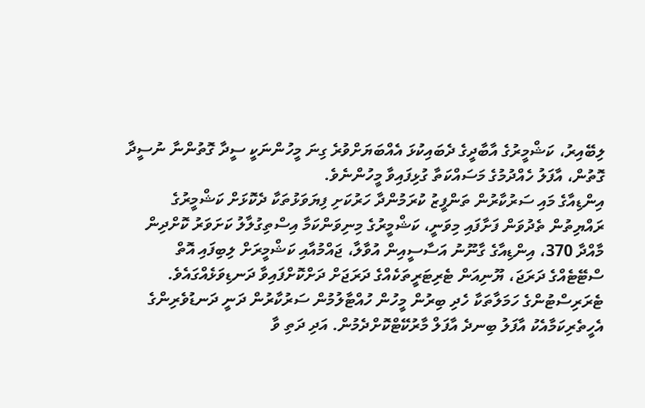ލިބޭއިރު، ކަޝްމީރުގެ އާބާދީގެ ދެބައިކުޅަ އެއްބަޔަށްވުރެ ގިނަ މީހުންނަކީ ސީދާ ގޮތުންނާ ނުސީދާ ގޮތުން، އާފަލު ހެއްދުމުގެ މަސައްކަތާ ގުޅިފައިވާ މީހުންނެވެ.
އިންޑިއާގެ މައި ސަރުކާރުން ތަންފީޒު ކުރަމުންދާ ހަރުކަށި ފިޔަވަޅުތަކާ ދެކޮޅަށް ކަޝްމީރުގެ ރައްޔިތުން ތެދުވަން ފަށާފައި މިވަނީ، ކަޝްމީރުގެ މިނިވަންކަމާ އިސްތިގުލާލު ކަށަވަރު ކޮށްދިން މާއްދާ 370، އިންޑިއާގެ ގާނޫނު އަސާސީއިން އުވާލާ، ޖައްމުއާއި ކަޝްމީރަށް ލިބިފައި އޮތް ސްޓޭޓެއްގެ ދަރަޖަ، ޔޫނިއަން ޓެރިޓަރީތަކެއްގެ ދަރަޖަށް ދަށްކޮށްފައިވާ ދަނޑިވަޅެއްގައެވެ.
ޓެރަރިސްޓުންގެ ހަމަލާތަކާ ހެދި ބިރުން މީހުން ހުއްޓާލުމުން ސަރުކާރުން ދަނީ ދަނޑުވެރިންގެ އެހީތެރިކަމާއެކު އާފަލު ބިނދެ އާފަލް މާރުކޭޓްކޮށްދެމުން. އަދި ދަތި ވާ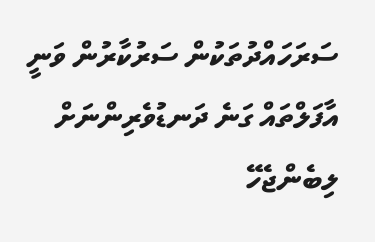ސަރަހައްދުތަކުން ސަރުކާރުން ވަނީ އާފަލްތައް ގަނެ ދަނޑުވެރިންނަށް ލިބެންޖެހޭ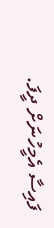ފައިސާ އެމީހުނަށް ދީފަ.